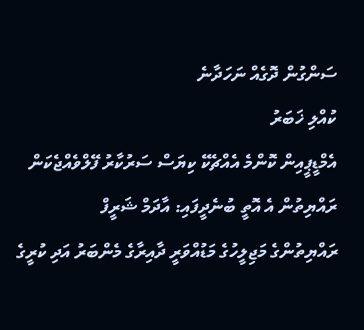ސަންގުން ދޮގެއް ނަހަދާނެ
ކުއްލި ޚަބަރު
އެމްޑީޕީއިން ކޮންމެ އެއްޗެކޭ ކިޔަސް ސަރުކާރު ފޭލްވެއްޖެކަން ރައްޔިތުން އެ އޮތީ ބުނެދީފައި: އާދަމް ޝަރީފް
ރައްޔިތުންގެ މަޖިލީހުގެ މަޑުއްވަރީ ދާއިރާގެ މެންބަރު އަދި ކުރީގެ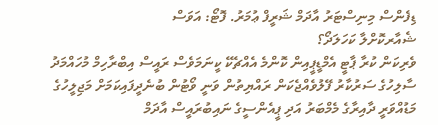ޑިފެންސް މިނިސްޓަރު އާދަމް ޝަރީފް ޢުމަރު. ފޮޓޯ: އަވަސް
ޝެއާރކޮށްލާ ކަހަލަދޯ؟
ވެރިކަން ކުރާ ޕާޓީ އެމްޑީޕީއިން ކޮންމެ އެއްޗެކޭ ކީނަމަވެސް ރައީސް އިބްރާހިމް މުހައްމަދު ސާލިހުގެ ސަރުކާރު ފޭލުވެއްޖެކަން ރައްޔިތުން ވަނީ ވޯޓުން ބުނެދީފައިކަމަށް މަޖިލީހުގެ މަޑުއްވަރީ ދާއިރާގެ މެމްބަރު އަދި ޕީއެންސީގެ ނައިބުރައީސް އާދަމް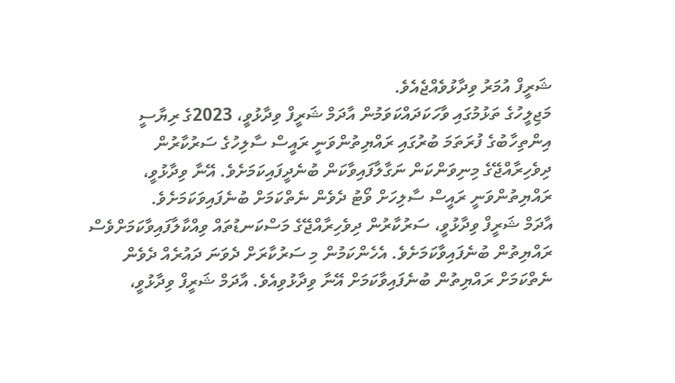ޝަރީފް އުމަރު ވިދާޅުވެއްޖެއެވެ.
މަޖިލީހުގެ ތަޅުމުގައި ވާހަކަދައްކަވަމުން އާދަމް ޝަރީފް ވިދާޅުވީ، 2023ގެ ރިޔާސީ އިންތިހާބުގެ ފުރަތަމަ ބުރުގައި ރައްޔިތުންވަނީ ރައީސް ސާލިހުގެ ސަރުކާރުން ދިވެހިރާއްޖޭގެ މިނިވަންކަން ނަގާލާފައިވާކަން ބުނެދީފައިކަމަށެވެ. އޭނާ ވިދާޅުވީ، ރައްޔިތުންވަނީ ރައީސް ސާލިހަށް ވޯޓު ދެވެން ނެތްކަމަށް ބުނެފައިވަކަމަށެވެ.
އާދަމް ޝަރީފް ވިދާޅުވީ، ސަރުކާރުން ދިވެހިރާއްޖޭގެ މަސްކަނޑުތައް ވިއްކާލާފައިވާކަމަށްވެސް ރައްޔިތުން ބުނެފައިވާކަމަށެވެ. އެހެންކަމުން މި ސަރުކާރަށް ދެވަނަ ދައުރެއް ދެވެން ނެތްކަމަށް ރައްޔިތުން ބުނެފައިވާކަމަށް އޭނާ ވިދާޅުވިއެވެ. އާދަމް ޝަރީފް ވިދާޅުވީ،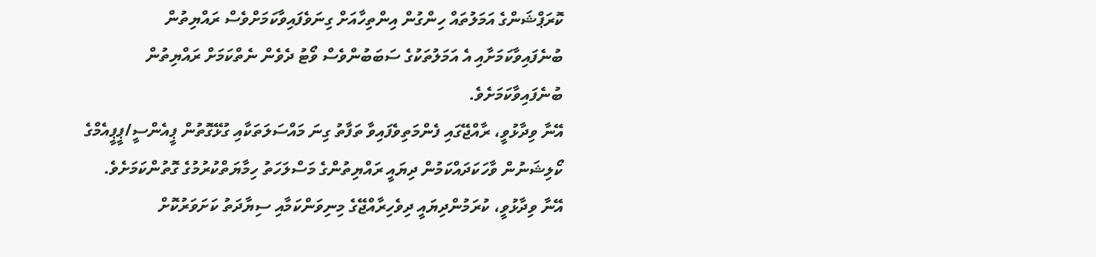ކޮރަޕްޝަންގެ އަމަލުތައް ހިންގުން އިންތިހާއަށް ގިނަވެފައިވާކަމަށްވެސް ރައްޔިތުން ބުނެފައިވާކަމަށާއި އެ އަމަލުތަކުގެ ސަބަބުންވެސް ވޯޓު ދެވެން ނެތްކަމަށް ރައްޔިތުން ބުނެފައިވާކަމަށެވެ.
އޭނާ ވިދާޅުވީ، ރާއްޖޭގައި ފެންމަތިވެފައިވާ ތަފާތު ގިނަ މައްސަލަތަކާއި ގުޅޭގޮތުން ޕީއެންސީ/ޕީޕީއެމްގެ ކޯލިޝަނުން ވާހަކަދައްކަމުން ދިޔައީ ރައްޔިތުންގެ މަސްލަހަތު ހިމާޔަތްކުރުމުގެ ގޮތުންކަމަށެވެ. އޭނާ ވިދާޅުވީ، ކުރަމުންދިޔައީ ދިވެހިރާއްޖޭގެ މިނިވަންކަމާއި ސިޔާދަތު ކަށަވަރުކޮށް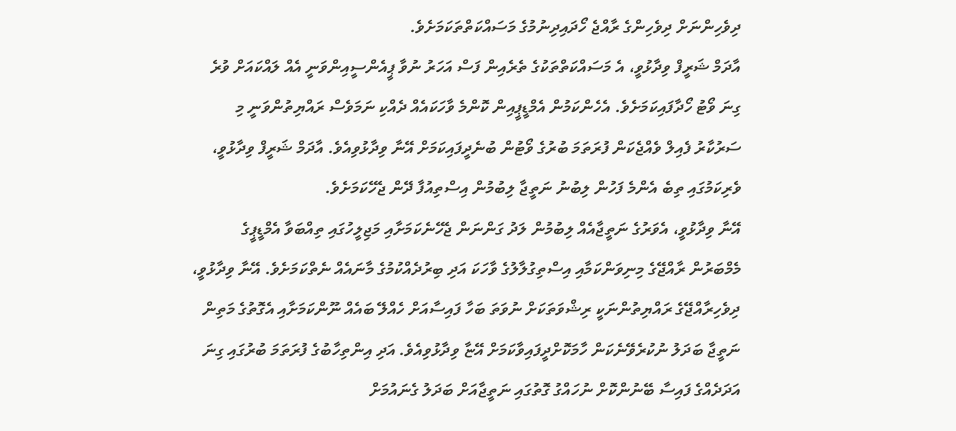ދިވެހިންނަށް ދިވެހިންގެ ރާއްޖެ ހޯދައިދިނުމުގެ މަސައްކަތްތަކަމަށެވެ.
އާދަމް ޝަރީފް ވިދާޅުވީ، އެ މަސައްކަތްތަކުގެ ތެރެއިން ފަސް އަހަރު ނުވާ ޕީއެންސީއިންވަނީ އެއް ލައްކައަށް ވުރެ ގިނަ ވޯޓު ހޯދާފައިކަމަށެވެ. އެހެންކަމުން އެމްޑީޕީއިން ކޮންމެ ވާހަކައެއް ދެއްކި ނަމަވެސް ރައްޔިތުންވަނީ މި ސަރުކާރު ފެއިލް ވެއްޖެކަން ފުރަތަމަ ބުރުގެ ވޯޓުން ބުނެދީފައިކަމަށް އޭނާ ވިދާޅުވިއެވެ. އާދަމް ޝަރީފް ވިދާޅުވީ، ވެރިކަމުގައި ތިބެ އެންމެ ފަހުން ލިބުނު ނަތީޖާ ލިބުމުން އިސްތިއުފާ ދޭން ޖެހޭކަމަށެވެ.
އޭނާ ވިދާޅުވީ، އެވަރުގެ ނަތީޖާއެއް ލިބުމުން ލަދު ގަންނަން ޖެހޭނެކަމަށާއި މަޖިލީހުގައި ތިއްބަވާ އެމްޑީޕީގެ މެމްބަރުން ރާއްޖޭގެ މިނިވަންކަމާއި އިސްތިގުލާލުގެ ވާހަކަ އަދި ބިރުދެއްކުމުގެ މާނައެއް ނެތްކަމަށެވެ. އޭނާ ވިދާޅުވީ، ދިވެހިރާއްޖޭގެ ރައްޔިތުންނަކީ ރިޝްވަތަކަށް ނުވަތަ ބަހާ ފައިސާއަށް ހެއްލޭ ބައެއް ނޫންކަމަށާއި އެގޮތުގެ މަތިން ނަތީޖާ ބަދަލު ނުކުރެވޭނެކަން ހާމަކޮށްދީފައިވާކަމަށް އޭޏާ ވިދާޅުވިއެވެ. އަދި އިންތިހާބުގެ ފުރަތަމަ ބުރުގައި ގިނަ އަދަދެއްގެ ފައިސާ ބޭނުންކޮށް ނުހައްގު ގޮތުގައި ނަތީޖާއަށް ބަދަލު ގެނައުމަށް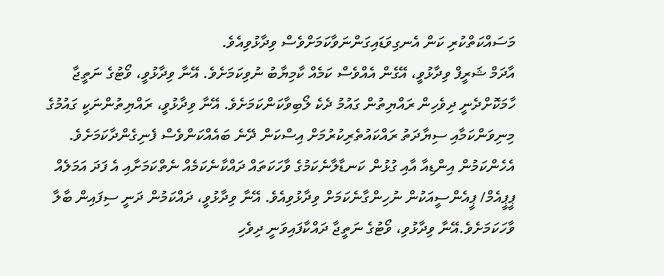މަސައްކަތްކުރި ކަން އެނގިވަޑައިގަންނަވާކަމަށްވެސް ވިދާޅުވިއެވެ.
އާދަމް ޝަރީފް ވިދާޅުވީ، އޭގެން އެއްވެސް ކަމެއް ކާމިޔާބު ނުވިކަމަށެވެ. އޭނާ ވިދާޅުވީ، ވޯޓުގެ ނަތީޖާ ހާމަކޮށްދެނީ ދިވެހިން ރައްޔިތުން ގައުމު ދެކެ ލޯބިވާކަންކަމަށެވެ. އޭނާ ވިދާޅުވީ، ރައްޔިތުންނަކީ ގައުމުގެ މިނިވަންކަމާއި ސިޔާދަތު ރައްކައުތެރިކުރުމަށް އިސްކަން ދޭނެ ބައެއްކަންވެސް ފެނިގެންދާކަމަށެވެ.
އެހެންކަމުން އިންޑިއާ އާއި ގުޅުން ކަނޑާލާނެކަމުގެ ވާހަކަތައް ދައްކާނެކަމެއް ނެތްކަމަށާއި އެ ފަދަ އަމަލެއް ޕީޕީއެމް/ ޕީއެންސީއަކުން ނުހިންގާނެކަމަށް ވިދާޅުވިއެވެ. އޭނާ ވިދާޅުވީ، ދައްކަމުން ދަނީ ސިފައިން ބާލާ ވާހަކަމަށެވެ.އޭނާ ވިދާޅުވި، ވޯޓުގެ ނަތީޖާ ދައްކާފައިވަނީ ދިވެހި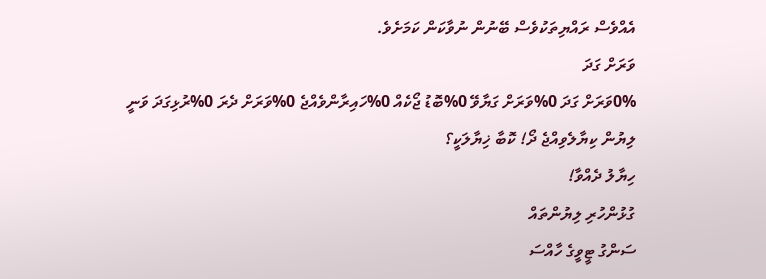އެއްވެސް ރައްޔިތަކުވެސް ބޭނުން ނުވާކަން ކަމަށެވެ.
ވަރަށް ގަދަ
0%ވަރަށް ގަދަ 0%ވަރަށް ގަޔާވޭ 0%ބޮޑު ޖޯކެއް 0%ހައިރާންވެއްޖެ 0%ވަރަށް ދެރަ 0%ރުޅިގަދަ ވަނީ
ލިޔުން ކިޔާލެވިއްޖެ ދޯ! ކޮބާ ޚިޔާލަކީ؟
ހިޔާލު ދެއްވާ!
ގުޅުންހުރި ލިޔުންތައް
ސަންގު ޓީވީގެ ހާއްސަ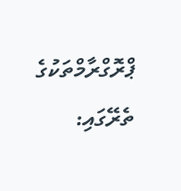ޕްރޮގްރާމްތަކުގެ ތެރޭގައި: